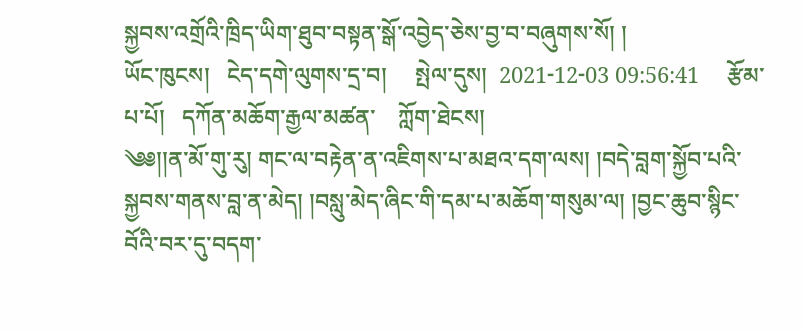སྐྱབས་འགྲོའི་ཁྲིད་ཡིག་ཐུབ་བསྟན་སྒོ་འབྱེད་ཅེས་བྱ་བ་བཞུགས་སོ། །
ཡོང་ཁུངས།   ངེད་དགེ་ལུགས་དྲ་བ།     སྤེལ་དུས།  2021-12-03 09:56:41     རྩོམ་པ་པོ།   དཀོན་མཆོག་རྒྱལ་མཚན་    ཀློག་ཐེངས།
༄༅།།ན་མོ་གུ་རུ། གང་ལ་བརྟེན་ན་འཇིགས་པ་མཐའ་དག་ལས། །བདེ་བླག་སྐྱོབ་པའི་སྐྱབས་གནས་བླ་ན་མེད། །བསླུ་མེད་ཞིང་གི་དམ་པ་མཆོག་གསུམ་ལ། །བྱང་ཆུབ་སྙིང་བོའི་བར་དུ་བདག་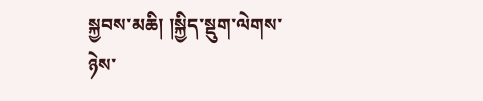སྐྱབས་མཆི། །སྐྱིད་སྡུག་ལེགས་ཉེས་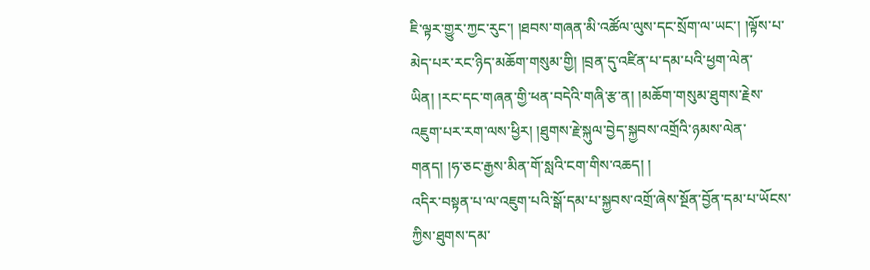ཇི་ལྟར་གྱུར་ཀྱང་རུང་། །ཐབས་གཞན་མི་འཚོལ་ལུས་དང་སྲོག་ལ་ཡང་། །ལྟོས་པ་མེད་པར་རང་ཉིད་མཆོག་གསུམ་གྱི། །བྲན་དུ་འཛིན་པ་དམ་པའི་ཕྱག་ལེན་ཡིན། །རང་དང་གཞན་གྱི་ཕན་བདེའི་གཞི་རྩ་ན། །མཆོག་གསུམ་ཐུགས་རྗེས་འཇུག་པར་རག་ལས་ཕྱིར། །ཐུགས་རྗེ་སྐུལ་བྱེད་སྐྱབས་འགྲོའི་ཉམས་ལེན་གནད། །ཧ་ཅང་རྒྱས་མིན་གོ་སླའི་ངག་གིས་འཆད། །
འདིར་བསྟན་པ་ལ་འཇུག་པའི་སྒོ་དམ་པ་སྐྱབས་འགྲོ་ཞེས་སྔོན་བྱོན་དམ་པ་ཡོངས་ཀྱིས་ཐུགས་དམ་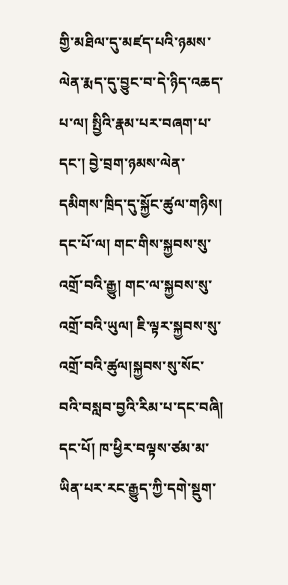གྱི་མཐིལ་དུ་མཛད་པའི་ཉམས་ལེན་རྨད་དུ་བྱུང་བ་དེ་ཉིད་འཆད་པ་ལ། སྤྱིའི་རྣམ་པར་བཞག་པ་དང་། བྱེ་བྲག་ཉམས་ལེན་དམིགས་ཁྲིད་དུ་སྐྱོང་ཚུལ་གཉིས། དང་པོ་ལ། གང་གིས་སྐྱབས་སུ་འགྲོ་བའི་རྒྱུ། གང་ལ་སྐྱབས་སུ་འགྲོ་བའི་ཡུལ། ཇི་ལྟར་སྐྱབས་སུ་འགྲོ་བའི་ཚུལ།སྐྱབས་སུ་སོང་བའི་བསླབ་བྱའི་རིམ་པ་དང་བཞི། དང་པོ། ཁ་ཕྱིར་བལྟས་ཙམ་མ་ཡིན་པར་རང་རྒྱུད་ཀྱི་དགེ་སྡུག་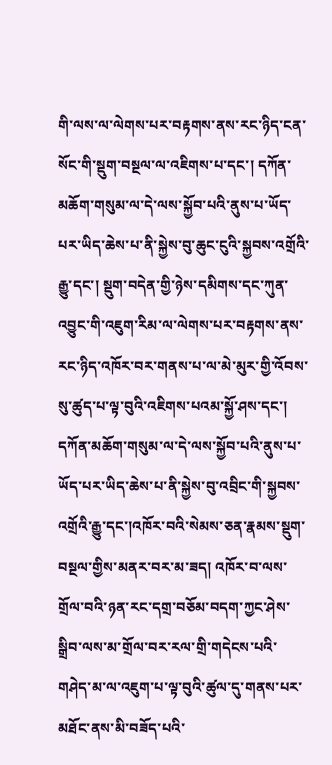གི་ལས་ལ་ལེགས་པར་བརྟགས་ནས་རང་ཉིད་ངན་སོང་གི་སྡུག་བསྔལ་ལ་འཇིགས་པ་དང་། དཀོན་མཆོག་གསུམ་ལ་དེ་ལས་སྐྱོབ་པའི་ནུས་པ་ཡོད་པར་ཡིད་ཆེས་པ་ནི་སྐྱེས་བུ་ཆུང་ངུའི་སྐྱབས་འགྲོའི་རྒྱུ་དང་། སྡུག་བདེན་གྱི་ཉེས་དམིགས་དང་ཀུན་འབྱུང་གི་འཇུག་རིམ་ལ་ལེགས་པར་བརྟགས་ནས་རང་ཉིད་འཁོར་བར་གནས་པ་ལ་མེ་མུར་གྱི་འོབས་སུ་ཚུད་པ་ལྟ་བུའི་འཇིགས་པའམ་སྐྱོ་ཤས་དང་། དཀོན་མཆོག་གསུམ་ལ་དེ་ལས་སྐྱོབ་པའི་ནུས་པ་ཡོད་པར་ཡིད་ཆེས་པ་ནི་སྐྱེས་བུ་འབྲིང་གི་སྐྱབས་འགྲོའི་རྒྱུ་དང་།འཁོར་བའི་སེམས་ཅན་རྣམས་སྡུག་བསྔལ་གྱིས་མནར་བར་མ་ཟད། འཁོར་བ་ལས་གྲོལ་བའི་ཉན་རང་དགྲ་བཅོམ་བདག་ཀྱང་ཤེས་སྒྲིབ་ལས་མ་གྲོལ་བར་རལ་གྲི་གདེངས་པའི་གཤེད་མ་ལ་འཇུག་པ་ལྟ་བུའི་ཚུལ་དུ་གནས་པར་མཐོང་ནས་མི་བཟོད་པའི་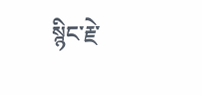སྙིང་རྗེ་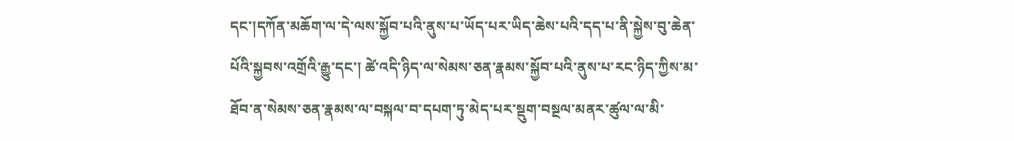དང་།དཀོན་མཆོག་ལ་དེ་ལས་སྐྱོབ་པའི་ནུས་པ་ཡོད་པར་ཡིད་ཆེས་པའི་དད་པ་ནི་སྐྱེས་བུ་ཆེན་པོའི་སྐྱབས་འགྲོའི་རྒྱུ་དང་། ཚེ་འདི་ཉིད་ལ་སེམས་ཅན་རྣམས་སྐྱོབ་པའི་ནུས་པ་རང་ཉིད་ཀྱིས་མ་ཐོབ་ན་སེམས་ཅན་རྣམས་ལ་བསྐལ་བ་དཔག་ཏུ་མེད་པར་སྡུག་བསྔལ་མནར་ཚུལ་ལ་མི་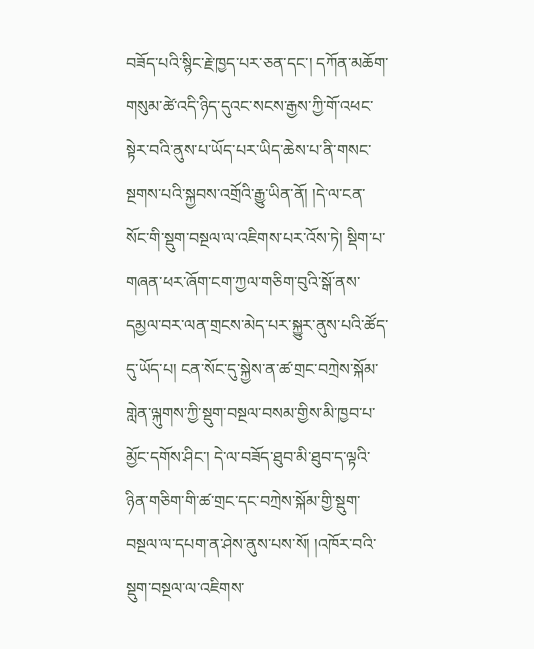བཟོད་པའི་སྙིང་རྗེ་ཁྱད་པར་ཅན་དང་། དཀོན་མཆོག་གསུམ་ཚེ་འདི་ཉིད་དུའང་སངས་རྒྱས་ཀྱི་གོ་འཕང་སྟེར་བའི་ནུས་པ་ཡོད་པར་ཡིད་ཆེས་པ་ནི་གསང་སྔགས་པའི་སྐྱབས་འགྲོའི་རྒྱུ་ཡིན་ནོ། །དེ་ལ་ངན་སོང་གི་སྡུག་བསྔལ་ལ་འཇིགས་པར་འོས་ཏེ། སྡིག་པ་གཞན་ཕར་ཞོག་ངག་ཀྱལ་གཅིག་བུའི་སྒོ་ནས་དམྱལ་བར་ལན་གྲངས་མེད་པར་སྐྱུར་ནུས་པའི་ཚོད་དུ་ཡོད་པ། ངན་སོང་དུ་སྐྱེས་ན་ཚ་གྲང་བཀྲེས་སྐོམ་གླེན་ལྐུགས་ཀྱི་སྡུག་བསྔལ་བསམ་གྱིས་མི་ཁྱབ་པ་མྱོང་དགོས་ཤིང་། དེ་ལ་བཟོད་ཐུབ་མི་ཐུབ་ད་ལྟའི་ཉིན་གཅིག་གི་ཚ་གྲང་དང་བཀྲེས་སྐོམ་གྱི་སྡུག་བསྔལ་ལ་དཔག་ན་ཤེས་ནུས་པས་སོ། །འཁོར་བའི་སྡུག་བསྔལ་ལ་འཇིགས་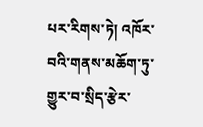པར་རིགས་ཏེ། འཁོར་བའི་གནས་མཆོག་ཏུ་གྱུར་བ་སྲིད་རྩེར་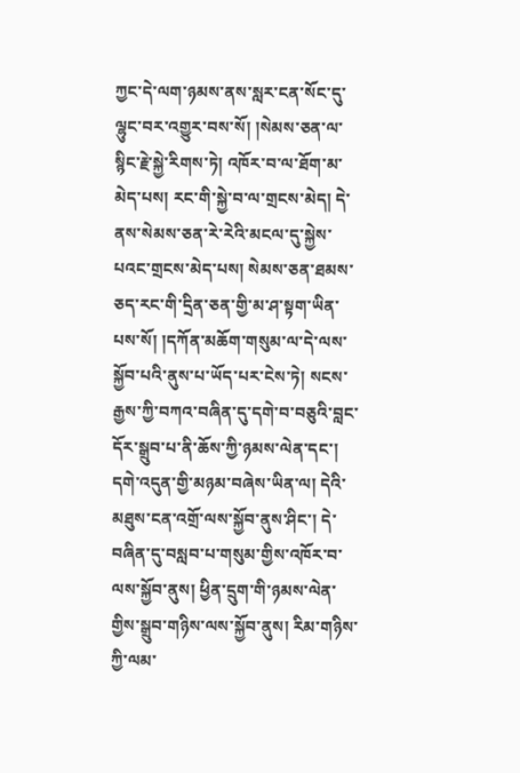ཀྱང་དེ་ལག་ཉམས་ནས་སླར་ངན་སོང་དུ་ལྷུང་བར་འགྱུར་བས་སོ། །སེམས་ཅན་ལ་སྙིང་རྗེ་སྐྱེ་རིགས་ཏེ། འཁོར་བ་ལ་ཐོག་མ་མེད་པས། རང་གི་སྐྱེ་བ་ལ་གྲངས་མེད། དེ་ནས་སེམས་ཅན་རེ་རེའི་མངལ་དུ་སྐྱེས་པའང་གྲངས་མེད་པས། སེམས་ཅན་ཐམས་ཅད་རང་གི་དྲིན་ཅན་གྱི་མ་ཤ་སྟག་ཡིན་པས་སོ། །དཀོན་མཆོག་གསུམ་ལ་དེ་ལས་སྐྱོབ་པའི་ནུས་པ་ཡོད་པར་ངེས་ཏེ། སངས་རྒྱས་ཀྱི་བཀའ་བཞིན་དུ་དགེ་བ་བཅུའི་བླང་དོར་སྒྲུབ་པ་ནི་ཆོས་ཀྱི་ཉམས་ལེན་དང་། དགེ་འདུན་གྱི་མཉམ་བཞེས་ཡིན་ལ། དེའི་མཐུས་ངན་འགྲོ་ལས་སྐྱོབ་ནུས་ཤིང་། དེ་བཞིན་དུ་བསླབ་པ་གསུམ་གྱིས་འཁོར་བ་ལས་སྐྱོབ་ནུས། ཕྱིན་དྲུག་གི་ཉམས་ལེན་གྱིས་སྒྲུབ་གཉིས་ལས་སྐྱོབ་ནུས། རིམ་གཉིས་ཀྱི་ལམ་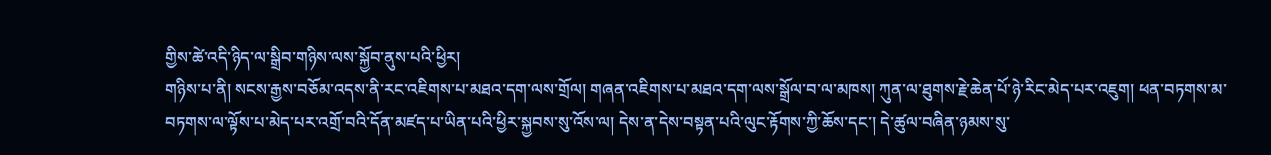གྱིས་ཚེ་འདི་ཉིད་ལ་སྒྲིབ་གཉིས་ལས་སྐྱོབ་ནུས་པའི་ཕྱིར།
གཉིས་པ་ནི། སངས་རྒྱས་བཅོམ་འདས་ནི་རང་འཇིགས་པ་མཐའ་དག་ལས་གྲོལ། གཞན་འཇིགས་པ་མཐའ་དག་ལས་སྒྲོལ་བ་ལ་མཁས། ཀུན་ལ་ཐུགས་རྗེ་ཆེན་པོ་ཉེ་རིང་མེད་པར་འཇུག། ཕན་བཏགས་མ་བཏགས་ལ་ལྟོས་པ་མེད་པར་འགྲོ་བའི་དོན་མཛད་པ་ཡིན་པའི་ཕྱིར་སྐྱབས་སུ་འོས་ལ། དེས་ན་དེས་བསྟན་པའི་ལུང་རྟོགས་ཀྱི་ཆོས་དང་། དེ་ཚུལ་བཞིན་ཉམས་སུ་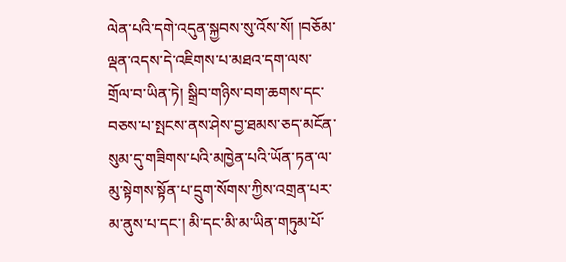ལེན་པའི་དགེ་འདུན་སྐྱབས་སུ་འོས་སོ། །བཅོམ་ལྡན་འདས་དེ་འཇིགས་པ་མཐའ་དག་ལས་གྲོལ་བ་ཡིན་ཏེ། སྒྲིབ་གཉིས་བག་ཆགས་དང་བཅས་པ་སྤངས་ནས་ཤེས་བྱ་ཐམས་ཅད་མངོན་སུམ་དུ་གཟིགས་པའི་མཁྱེན་པའི་ཡོན་ཏན་ལ་མུ་སྟེགས་སྟོན་པ་དྲུག་སོགས་ཀྱིས་འགྲན་པར་མ་ནུས་པ་དང་། མི་དང་མི་མ་ཡིན་གཏུམ་པོ་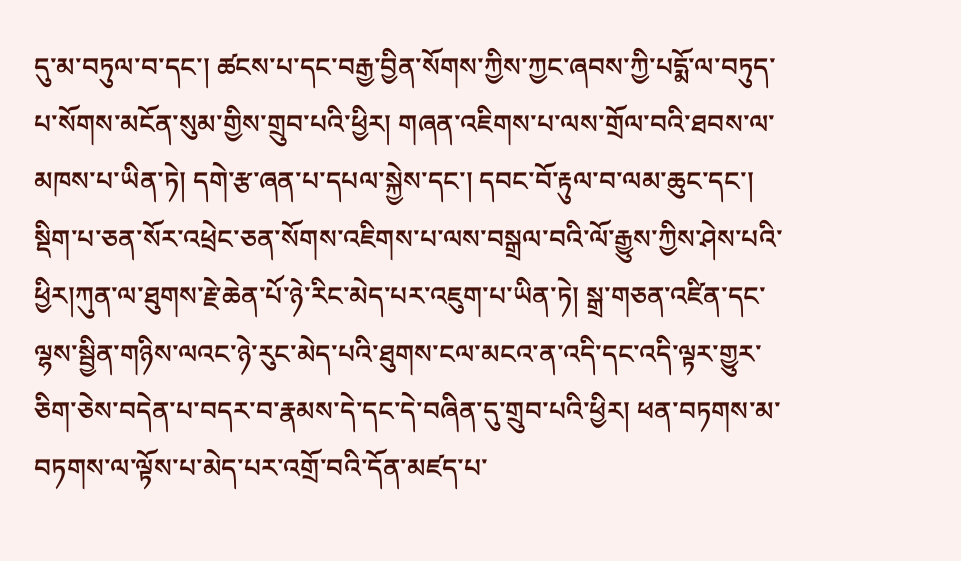དུ་མ་བཏུལ་བ་དང་། ཚངས་པ་དང་བརྒྱ་བྱིན་སོགས་ཀྱིས་ཀྱང་ཞབས་ཀྱི་པདྨོ་ལ་བཏུད་པ་སོགས་མངོན་སུམ་གྱིས་གྲུབ་པའི་ཕྱིར། གཞན་འཇིགས་པ་ལས་གྲོལ་བའི་ཐབས་ལ་མཁས་པ་ཡིན་ཏེ། དགེ་རྩ་ཞན་པ་དཔལ་སྐྱེས་དང་། དབང་བོ་རྟུལ་བ་ལམ་ཆུང་དང་། སྡིག་པ་ཅན་སོར་འཕྲེང་ཅན་སོགས་འཇིགས་པ་ལས་བསྒྲལ་བའི་ལོ་རྒྱུས་ཀྱིས་ཤེས་པའི་ཕྱིར།ཀུན་ལ་ཐུགས་རྗེ་ཆེན་པོ་ཉེ་རིང་མེད་པར་འཇུག་པ་ཡིན་ཏེ། སྒྲ་གཅན་འཛིན་དང་ལྷས་སྦྱིན་གཉིས་ལའང་ཉེ་རུང་མེད་པའི་ཐུགས་ངལ་མངའ་ན་འདི་དང་འདི་ལྟར་གྱུར་ཅིག་ཅེས་བདེན་པ་བདར་བ་རྣམས་དེ་དང་དེ་བཞིན་དུ་གྲུབ་པའི་ཕྱིར། ཕན་བཏགས་མ་བཏགས་ལ་ལྟོས་པ་མེད་པར་འགྲོ་བའི་དོན་མཛད་པ་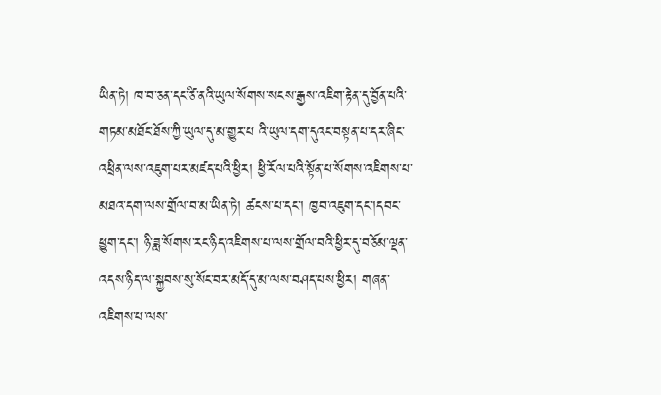ཡིན་ཏེ། ཁ་བ་ཅན་དང་ཙི་ནའི་ཡུལ་སོགས་སངས་རྒྱས་འཇིག་རྟེན་དུ་བྱོན་པའི་གཏམ་མཐོང་ཐོས་ཀྱི་ཡུལ་དུ་མ་གྱུར་པ འི་ཡུལ་དག་དུའང་བསྟན་པ་དར་ཞིང་འཕྲིན་ལས་འཇུག་པར་མཛད་པའི་ཕྱིར། ཕྱི་རོལ་པའི་སྟོན་པ་སོགས་འཇིགས་པ་མཐའ་དག་ལས་གྲོལ་བ་མ་ཡིན་ཏེ། ཚངས་པ་དང་། ཁྱབ་འཇུག་དང་།དབང་ཕྱུག་དང་། ཉི་ཟླ་སོགས་རང་ཉིད་འཇིགས་པ་ལས་གྲོལ་བའི་ཕྱིར་དུ་བཅོམ་ལྡན་འདས་ཉིད་ལ་སྐྱབས་སུ་སོང་བར་མདོ་དུ་མ་ལས་བཤད་པས་ཕྱིར། གཞན་འཇིགས་པ་ལས་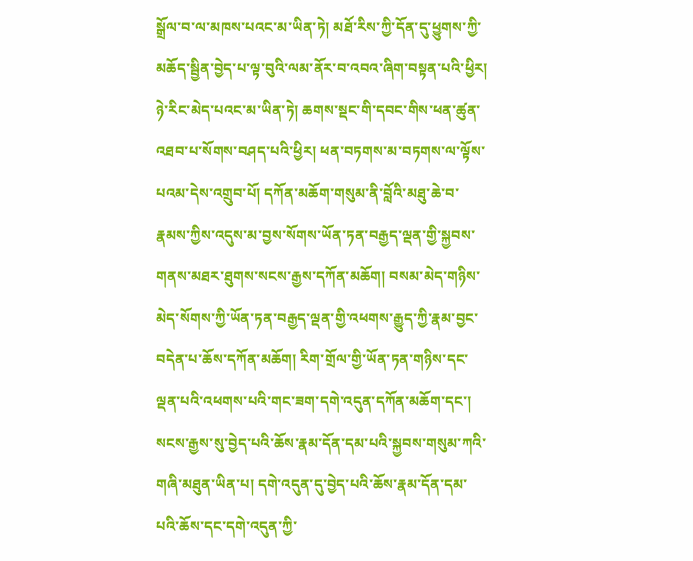སྒྲོལ་བ་ལ་མཁས་པའང་མ་ཡིན་ཏེ། མཐོ་རིས་ཀྱི་དོན་དུ་ཕྱུགས་ཀྱི་མཆོད་སྦྱིན་བྱེད་པ་ལྟ་བུའི་ལམ་ནོར་བ་འབའ་ཞིག་བསྟན་པའི་ཕྱིར། ཉེ་རིང་མེད་པའང་མ་ཡིན་ཏེ། ཆགས་སྡང་གི་དབང་གིས་ཕན་ཚུན་འཐབ་པ་སོགས་བཤད་པའི་ཕྱིར། ཕན་བཏགས་མ་བཏགས་ལ་ལྟོས་པའམ་དེས་འགྲུབ་པོ། དཀོན་མཆོག་གསུམ་ནི་བློའི་མཐུ་ཆེ་བ་རྣམས་ཀྱིས་འདུས་མ་བྱས་སོགས་ཡོན་ཏན་བརྒྱད་ལྡན་གྱི་སྐྱབས་གནས་མཐར་ཐུགས་སངས་རྒྱས་དཀོན་མཆོག། བསམ་མེད་གཉིས་མེད་སོགས་ཀྱི་ཡོན་ཏན་བརྒྱད་ལྡན་གྱི་འཕགས་རྒྱུད་ཀྱི་རྣམ་བྱང་བདེན་པ་ཆོས་དཀོན་མཆོག། རིག་གྲོལ་གྱི་ཡོན་ཏན་གཉིས་དང་ལྡན་པའི་འཕགས་པའི་གང་ཟག་དགེ་འདུན་དཀོན་མཆོག་དང་། སངས་རྒྱས་སུ་བྱེད་པའི་ཆོས་རྣམ་དོན་དམ་པའི་སྐྱབས་གསུམ་ཀའི་གཞི་མཐུན་ཡིན་པ། དགེ་འདུན་དུ་བྱེད་པའི་ཆོས་རྣམ་དོན་དམ་པའི་ཆོས་དང་དགེ་འདུན་ཀྱི་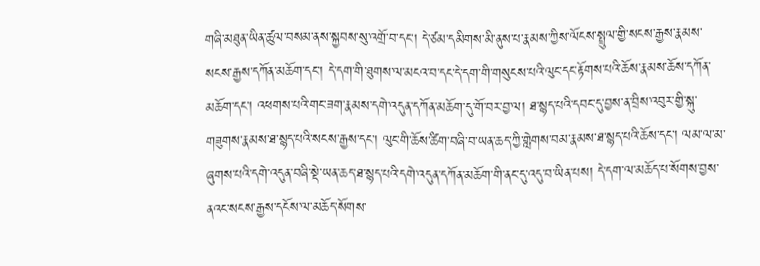གཞི་མཐུན་ཡིན་ཚུལ་བསམ་ནས་སྐྱབས་སུ་འགྲོ་བ་དང་། དེ་ཙམ་དམིགས་མི་ནུས་པ་རྣམས་ཀྱིས་ལོངས་སྤྲུལ་གྱི་སངས་རྒྱས་རྣམས་སངས་རྒྱས་དཀོན་མཆོག་དང་། དེ་དག་གི་ཐུགས་ལ་མངའ་བ་དང་དེ་དག་གི་གསུངས་པའི་ལུང་དང་རྟོགས་པའི་ཆོས་རྣམས་ཆོས་དཀོན་མཆོག་དང་། འཕགས་པའི་གང་ཟག་རྣམས་དགེ་འདུན་དཀོན་མཆོག་དུ་གོ་བར་བྱ་ལ། ཐ་སྙད་པའི་དབང་དུ་བྱས་ན་བྲིས་འབུར་གྱི་སྐུ་གཟུགས་རྣམས་ཐ་སྙད་པའི་སངས་རྒྱས་དང་། ལུང་གི་ཆོས་ཚིག་བཞི་བ་ཡན་ཆད་ཀྱི་གླེགས་བམ་རྣམས་ཐ་སྙད་པའི་ཆོས་དང་། ལམ་ལ་མ་ཞུགས་པའི་དགེ་འདུན་བཞི་སྡེ་ཡན་ཆད་ཐ་སྙད་པའི་དགེ་འདུན་དཀོན་མཆོག་གི་ནང་དུ་འདུ་བ་ཡིན་པས། དེ་དག་ལ་མཆོད་པ་སོགས་བྱས་ནའང་སངས་རྒྱས་དངོས་ལ་མཆོད་སོགས་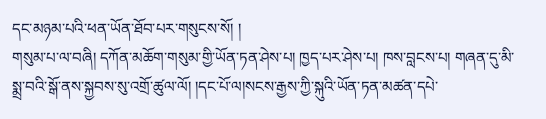དང་མཉམ་པའི་ཕན་ཡོན་ཐོབ་པར་གསུངས་སོ། །
གསུམ་པ་ལ་བཞི། དཀོན་མཆོག་གསུམ་གྱི་ཡོན་ཏན་ཤེས་པ། ཁྱད་པར་ཤེས་པ། ཁས་བླངས་པ། གཞན་དུ་མི་སྨྲ་བའི་སྒོ་ནས་སྐྱབས་སུ་འགྲོ་ཚུལ་ལོ། །དང་པོ་ལ།སངས་རྒྱས་ཀྱི་སྐུའི་ཡོན་ཏན་མཚན་དཔེ་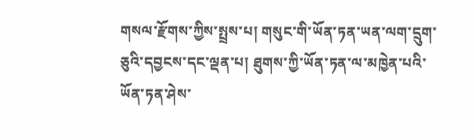གསལ་རྫོགས་ཀྱིས་སྤྲས་པ། གསུང་གི་ཡོན་ཏན་ཡན་ལག་དྲུག་ཅུའི་དབྱངས་དང་ལྡན་པ། ཐུགས་ཀྱི་ཡོན་ཏན་ལ་མཁྱེན་པའི་ཡོན་ཏན་ཤེས་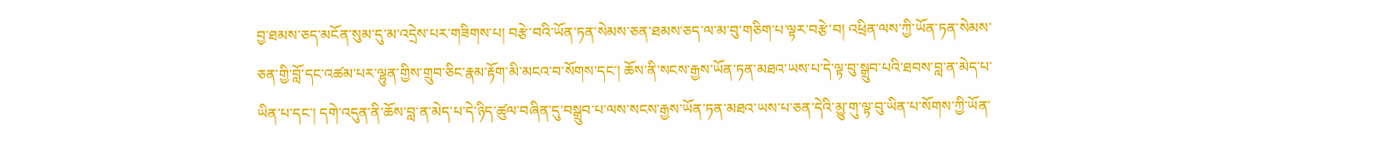བྱ་ཐམས་ཅད་མངོན་སུམ་དུ་མ་འདྲེས་པར་གཟིགས་པ། བརྩེ་བའི་ཡོན་ཏན་སེམས་ཅན་ཐམས་ཅད་ལ་མ་བུ་གཅིག་པ་ལྟར་བརྩེ་བ། འཕྲིན་ལས་ཀྱི་ཡོན་ཏན་སེམས་ཅན་གྱི་བློ་དང་འཚམ་པར་ལྷུན་གྱིས་གྲུབ་ཅིང་རྣམ་རྟོག་མི་མངའ་བ་སོགས་དང་། ཆོས་ནི་སངས་རྒྱས་ཡོན་ཏན་མཐའ་ཡས་པ་དེ་ལྟ་བུ་སྒྲུབ་པའི་ཐབས་བླ་ན་མེད་པ་ཡིན་པ་དང་། དགེ་འདུན་ནི་ཆོས་བླ་ན་མེད་པ་དེ་ཉིད་ཚུལ་བཞིན་དུ་བསྒྲུབ་པ་ལས་སངས་རྒྱས་ཡོན་ཏན་མཐའ་ཡས་པ་ཅན་དེའི་མྱུ་གུ་ལྟ་བུ་ཡིན་པ་སོགས་ཀྱི་ཡོན་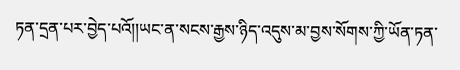ཏན་དྲན་པར་བྱེད་པའོ།།ཡང་ན་སངས་རྒྱས་ཉིད་འདུས་མ་བྱས་སོགས་ཀྱི་ཡོན་ཏན་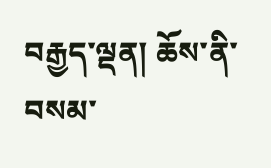བརྒྱད་ལྡན། ཆོས་ནི་བསམ་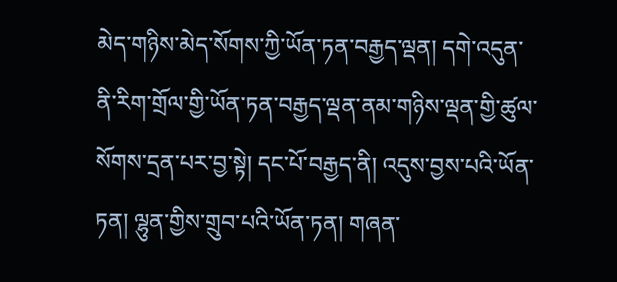མེད་གཉིས་མེད་སོགས་ཀྱི་ཡོན་ཏན་བརྒྱད་ལྡན། དགེ་འདུན་ནི་རིག་གྲོལ་གྱི་ཡོན་ཏན་བརྒྱད་ལྡན་ནམ་གཉིས་ལྡན་གྱི་ཚུལ་སོགས་དྲན་པར་བྱ་སྟེ། དང་པོ་བརྒྱད་ནི། འདུས་བྱས་པའི་ཡོན་ཏན། ལྷུན་གྱིས་གྲུབ་པའི་ཡོན་ཏན། གཞན་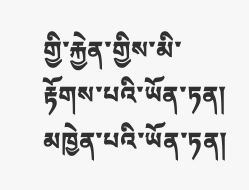གྱི་རྐྱེན་གྱིས་མི་རྟོགས་པའི་ཡོན་ཏན། མཁྱེན་པའི་ཡོན་ཏན།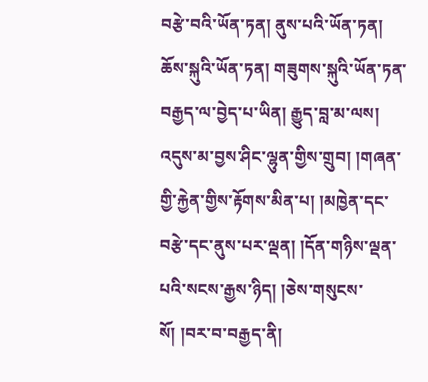བརྩེ་བའི་ཡོན་ཏན། ནུས་པའི་ཡོན་ཏན། ཆོས་སྐུའི་ཡོན་ཏན། གཟུགས་སྐུའི་ཡོན་ཏན་བརྒྱད་ལ་བྱེད་པ་ཡིན། རྒྱུད་བླ་མ་ལས། འདུས་མ་བྱས་ཤིང་ལྷུན་གྱིས་གྲུབ། །གཞན་གྱི་རྐྱེན་གྱིས་རྟོགས་མིན་པ། །མཁྱེན་དང་བརྩེ་དང་ནུས་པར་ལྡན། །དོན་གཉིས་ལྡན་པའི་སངས་རྒྱས་ཉིད། །ཅེས་གསུངས་སོ། །བར་བ་བརྒྱད་ནི།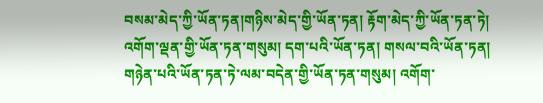བསམ་མེད་ཀྱི་ཡོན་ཏན།གཉིས་མེད་གྱི་ཡོན་ཏན། རྟོག་མེད་ཀྱི་ཡོན་ཏན་ཏེ། འགོག་ལྡན་གྱི་ཡོན་ཏན་གསུམ། དག་པའི་ཡོན་ཏན། གསལ་བའི་ཡོན་ཏན། གཉེན་པའི་ཡོན་ཏན་ཏེ་ལམ་བདེན་གྱི་ཡོན་ཏན་གསུམ། འགོག་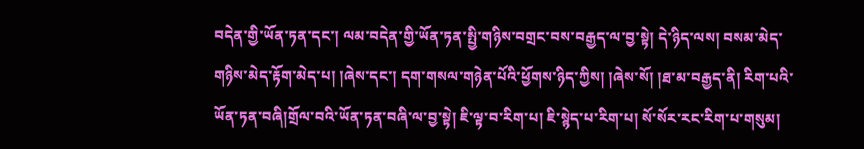བདེན་གྱི་ཡོན་ཏན་དང་། ལམ་བདེན་གྱི་ཡོན་ཏན་སྤྱི་གཉིས་བགྲང་བས་བརྒྱད་ལ་བྱ་སྟེ། དེ་ཉིད་ལས། བསམ་མེད་གཉིས་མེད་རྟོག་མེད་པ། །ཞེས་དང་། དག་གསལ་གཉེན་པོའི་ཕྱོགས་ཉིད་ཀྱིས། །ཞེས་སོ། །ཐ་མ་བརྒྱད་ནི། རིག་པའི་ཡོན་ཏན་བཞི།གྲོལ་བའི་ཡོན་ཏན་བཞི་ལ་བྱ་སྟེ། ཇི་ལྟ་བ་རིག་པ། ཇི་སྙེད་པ་རིག་པ། སོ་སོར་རང་རིག་པ་གསུམ།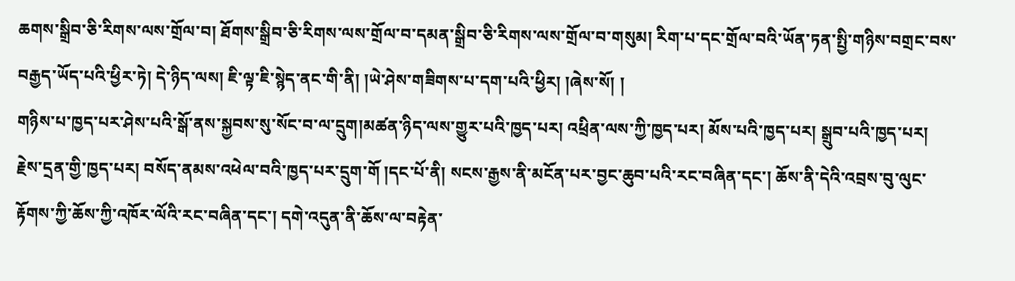ཆགས་སྒྲིབ་ཅི་རིགས་ལས་གྲོལ་བ། ཐོགས་སྒྲིབ་ཅི་རིགས་ལས་གྲོལ་བ་དམན་སྒྲིབ་ཅི་རིགས་ལས་གྲོལ་བ་གསུམ། རིག་པ་དང་གྲོལ་བའི་ཡོན་ཏན་སྤྱི་གཉིས་བགྲང་བས་བརྒྱད་ཡོད་པའི་ཕྱིར་ཏེ། དེ་ཉིད་ལས། ཇི་ལྟ་ཇི་སྙེད་ནང་གི་ནི། །ཡེ་ཤེས་གཟིགས་པ་དག་པའི་ཕྱིར། །ཞེས་སོ། །
གཉིས་པ་ཁྱད་པར་ཤེས་པའི་སྒོ་ནས་སྐྱབས་སུ་སོང་བ་ལ་དྲུག།མཚན་ཉིད་ལས་གྱུར་པའི་ཁྱད་པར། འཕྲིན་ལས་ཀྱི་ཁྱད་པར། མོས་པའི་ཁྱད་པར། སྒྲུབ་པའི་ཁྱད་པར། རྗེས་དྲན་གྱི་ཁྱད་པར། བསོད་ནམས་འཕེལ་བའི་ཁྱད་པར་དྲུག་གོ །དང་པོ་ནི། སངས་རྒྱས་ནི་མངོན་པར་བྱང་ཆུབ་པའི་རང་བཞིན་དང་། ཆོས་ནི་དེའི་འབྲས་བུ་ལུང་རྟོགས་ཀྱི་ཆོས་ཀྱི་འཁོར་ལོའི་རང་བཞིན་དང་། དགེ་འདུན་ནི་ཆོས་ལ་བརྟེན་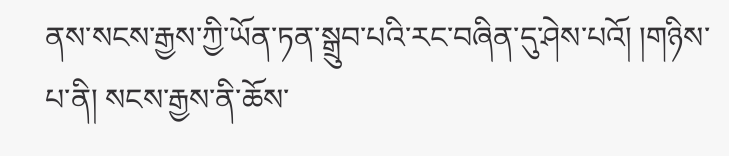ནས་སངས་རྒྱས་ཀྱི་ཡོན་ཏན་སྒྲུབ་པའི་རང་བཞིན་དུ་ཤེས་པའོ། །གཉིས་པ་ནི། སངས་རྒྱས་ནི་ཆོས་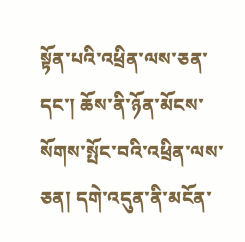སྟོན་པའི་འཕྲིན་ལས་ཅན་དང་། ཆོས་ནི་ཉོན་མོངས་སོགས་སྤོང་བའི་འཕྲིན་ལས་ཅན། དགེ་འདུན་ནི་མངོན་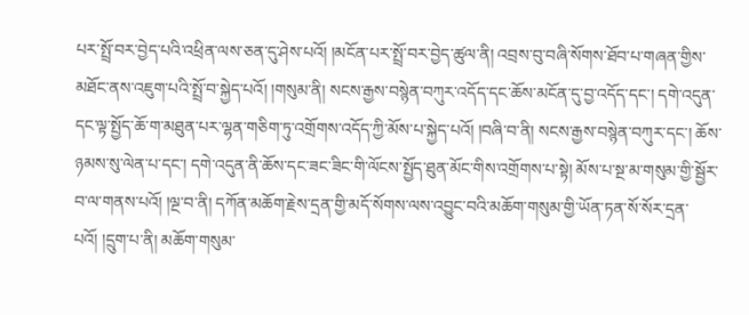པར་སྤྲོ་བར་བྱེད་པའི་འཕྲིན་ལས་ཅན་དུ་ཤེས་པའོ། །མངོན་པར་སྤྲོ་བར་བྱེད་ཚུལ་ནི། འབྲས་བུ་བཞི་སོགས་ཐོབ་པ་གཞན་གྱིས་མཐོང་ནས་འཇུག་པའི་སྤྲོ་བ་སྐྱེད་པའོ། །གསུམ་ནི། སངས་རྒྱས་བསྙེན་བཀུར་འདོད་དང་ཆོས་མངོན་དུ་བྱ་འདོད་དང་། དགེ་འདུན་དང་ལྟ་སྤྱོད་ཆོ་ག་མཐུན་པར་ལྷན་གཅིག་ཏུ་འགྲོགས་འདོད་ཀྱི་མོས་པ་སྐྱེད་པའོ། །བཞི་བ་ནི། སངས་རྒྱས་བསྙེན་བཀུར་དང་། ཆོས་ཉམས་སུ་ལེན་པ་དང་། དགེ་འདུན་ནི་ཆོས་དང་ཟང་ཟིང་གི་ལོངས་སྤྱོད་ཐུན་མོང་གིས་འགྲོགས་པ་སྟེ། མོས་པ་སྔ་མ་གསུམ་གྱི་སྦྱོར་བ་ལ་གནས་པའོ། །ལྔ་བ་ནི། དཀོན་མཆོག་རྗེས་དྲན་གྱི་མདོ་སོགས་ལས་འབྱུང་བའི་མཆོག་གསུམ་གྱི་ཡོན་ཏན་སོ་སོར་དྲན་པའོ། །དྲུག་པ་ནི། མཆོག་གསུམ་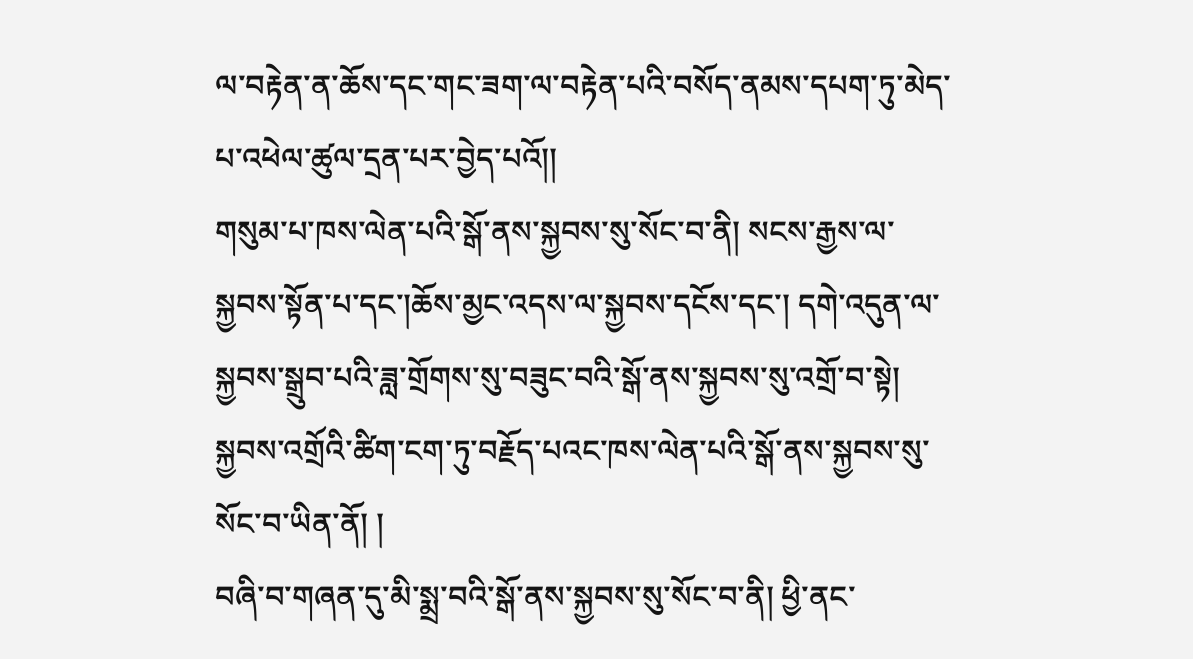ལ་བརྟེན་ན་ཆོས་དང་གང་ཟག་ལ་བརྟེན་པའི་བསོད་ནམས་དཔག་ཏུ་མེད་པ་འཕེལ་ཚུལ་དྲན་པར་བྱེད་པའོ།།
གསུམ་པ་ཁས་ལེན་པའི་སྒོ་ནས་སྐྱབས་སུ་སོང་བ་ནི། སངས་རྒྱས་ལ་སྐྱབས་སྟོན་པ་དང་།ཆོས་མྱང་འདས་ལ་སྐྱབས་དངོས་དང་། དགེ་འདུན་ལ་སྐྱབས་སྒྲུབ་པའི་ཟླ་གྲོགས་སུ་བཟུང་བའི་སྒོ་ནས་སྐྱབས་སུ་འགྲོ་བ་སྟེ། སྐྱབས་འགྲོའི་ཚིག་ངག་ཏུ་བརྗོད་པའང་ཁས་ལེན་པའི་སྒོ་ནས་སྐྱབས་སུ་སོང་བ་ཡིན་ནོ། །
བཞི་བ་གཞན་དུ་མི་སྨྲ་བའི་སྒོ་ནས་སྐྱབས་སུ་སོང་བ་ནི། ཕྱི་ནང་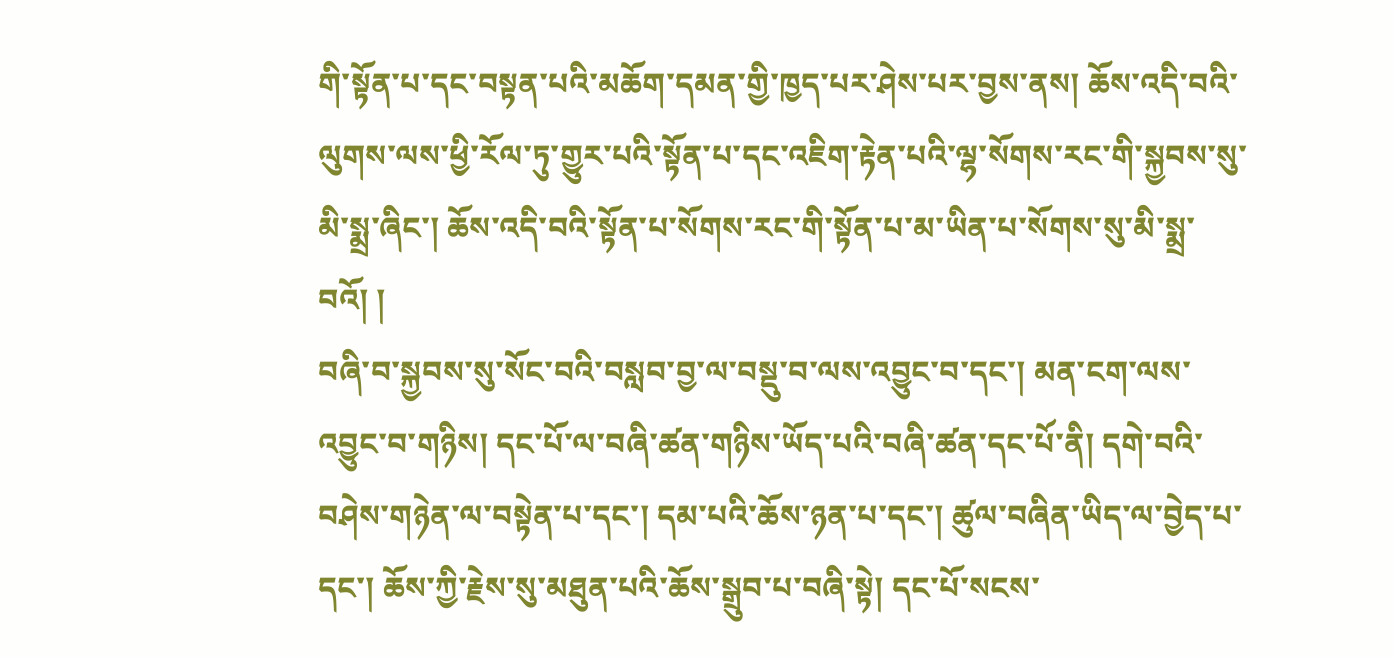གི་སྟོན་པ་དང་བསྟན་པའི་མཆོག་དམན་གྱི་ཁྱད་པར་ཤེས་པར་བྱས་ནས། ཆོས་འདི་བའི་ལུགས་ལས་ཕྱི་རོལ་ཏུ་གྱུར་པའི་སྟོན་པ་དང་འཇིག་རྟེན་པའི་ལྷ་སོགས་རང་གི་སྐྱབས་སུ་མི་སྨྲ་ཞིང་། ཆོས་འདི་བའི་སྟོན་པ་སོགས་རང་གི་སྟོན་པ་མ་ཡིན་པ་སོགས་སུ་མི་སྨྲ་བའོ། །
བཞི་བ་སྐྱབས་སུ་སོང་བའི་བསླབ་བྱ་ལ་བསྡུ་བ་ལས་འབྱུང་བ་དང་། མན་ངག་ལས་འབྱུང་བ་གཉིས། དང་པོ་ལ་བཞི་ཚན་གཉིས་ཡོད་པའི་བཞི་ཚན་དང་པོ་ནི། དགེ་བའི་བཤེས་གཉེན་ལ་བསྟེན་པ་དང་། དམ་པའི་ཆོས་ཉན་པ་དང་། ཚུལ་བཞིན་ཡིད་ལ་བྱེད་པ་དང་། ཆོས་ཀྱི་རྗེས་སུ་མཐུན་པའི་ཆོས་སྒྲུབ་པ་བཞི་སྟེ། དང་པོ་སངས་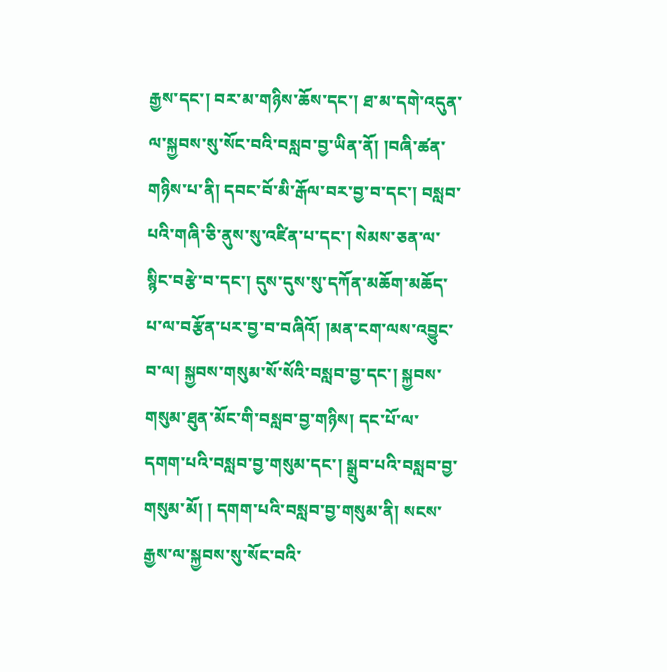རྒྱས་དང་། བར་མ་གཉིས་ཆོས་དང་། ཐ་མ་དགེ་འདུན་ལ་སྐྱབས་སུ་སོང་བའི་བསླབ་བྱ་ཡིན་ནོ། །བཞི་ཚན་གཉིས་པ་ནི། དབང་བོ་མི་རྒོལ་བར་བྱ་བ་དང་། བསླབ་པའི་གཞི་ཅི་ནུས་སུ་འཛིན་པ་དང་། སེམས་ཅན་ལ་སྙིང་བརྩེ་བ་དང་། དུས་དུས་སུ་དཀོན་མཆོག་མཆོད་པ་ལ་བརྩོན་པར་བྱ་བ་བཞིའོ། །མན་ངག་ལས་འབྱུང་བ་ལ། སྐྱབས་གསུམ་སོ་སོའི་བསླབ་བྱ་དང་། སྐྱབས་གསུམ་ཐུན་མོང་གི་བསླབ་བྱ་གཉིས། དང་པོ་ལ་དགག་པའི་བསླབ་བྱ་གསུམ་དང་། སྒྲུབ་པའི་བསླབ་བྱ་གསུམ་མོ། ། དགག་པའི་བསླབ་བྱ་གསུམ་ནི། སངས་རྒྱས་ལ་སྐྱབས་སུ་སོང་བའི་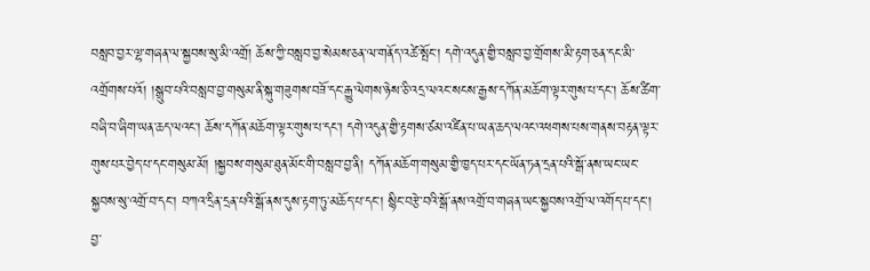བསླབ་བྱར་ལྷ་གཞན་ལ་སྐྱབས་སུ་མི་འགྲོ། ཆོས་ཀྱི་བསླབ་བྱ་སེམས་ཅན་ལ་གནོད་འཚེ་སྤོང་། དགེ་འདུན་གྱི་བསླབ་བྱ་གྲོགས་མི་རྟག་ཅན་དང་མི་འགྲོགས་པའོ། །སྒྲུབ་པའི་བསླབ་བྱ་གསུམ་ནི་སྐུ་གཟུགས་བཟོ་དང་རྒྱུ་ལེགས་ཉེས་ཅི་འདྲ་ལའང་སངས་རྒྱས་དཀོན་མཆོག་ལྟར་གུས་པ་དང་། ཆོས་ཚིག་བཞི་བ་ཞིག་ཡན་ཆད་ལའང་། ཆོས་དཀོན་མཆོག་ལྟར་གུས་པ་དང་། དགེ་འདུན་གྱི་རྟགས་ཙམ་འཛིན་པ་ཡན་ཆད་ལའང་འཕགས་པས་གནས་བརྟན་ལྟར་གུས་པར་བྱེད་པ་དང་གསུམ་མོ། །སྐྱབས་གསུམ་ཐུན་མོང་གི་བསླབ་བྱ་ནི། དཀོན་མཆོག་གསུམ་གྱི་ཁྱད་པར་དང་ཡོན་ཏན་དྲན་པའི་སྒོ་ནས་ཡང་ཡང་སྐྱབས་སུ་འགྲོ་བ་དང་། བཀའ་དྲིན་དྲན་པའི་སྒོ་ནས་དུས་རྟག་ཏུ་མཆོད་པ་དང་། སྙིང་བརྩེ་བའི་སྒོ་ནས་འགྲོ་བ་གཞན་ཡང་སྐྱབས་འགྲོ་ལ་འགོད་པ་དང་། བྱ་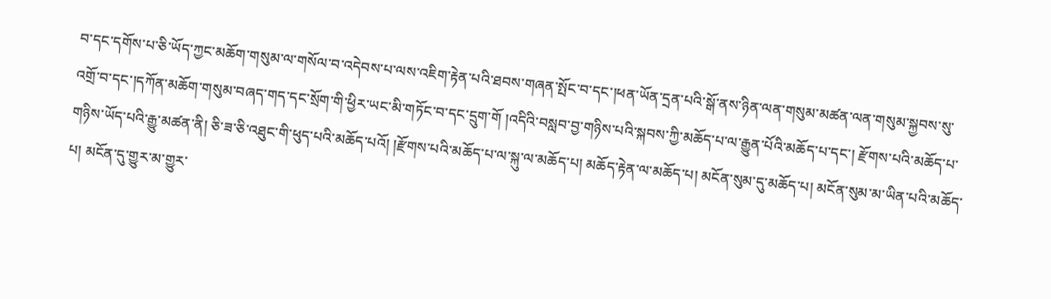བ་དང་དགོས་པ་ཅི་ཡོད་ཀྱང་མཆོག་གསུམ་ལ་གསོལ་བ་འདེབས་པ་ལས་འཇིག་རྟེན་པའི་ཐབས་གཞན་སྤོང་བ་དང་།ཕན་ཡོན་དྲན་པའི་སྒོ་ནས་ཉིན་ལན་གསུམ་མཚན་ལན་གསུམ་སྐྱབས་སུ་འགྲོ་བ་དང་།དཀོན་མཆོག་གསུམ་བཞད་གད་དང་སྲོག་གི་ཕྱིར་ཡང་མི་གཏོང་བ་དང་དྲུག་གོ །འདིའི་བསླབ་བྱ་གཉིས་པའི་སྐབས་ཀྱི་མཆོད་པ་ལ་རྒྱུན་པོའི་མཆོད་པ་དང་། རྫོགས་པའི་མཆོད་པ་གཉིས་ཡོད་པའི་རྒྱུ་མཚན་ནི། ཅི་ཟ་ཅི་འཐུང་གི་ཕུད་པའི་མཆོད་པའོ། །རྫོགས་པའི་མཆོད་པ་ལ་སྐུ་ལ་མཆོད་པ། མཆོད་རྟེན་ལ་མཆོད་པ། མངོན་སུམ་དུ་མཆོད་པ། མངོན་སུམ་མ་ཡིན་པའི་མཆོད་པ། མངོན་དུ་གྱུར་མ་གྱུར་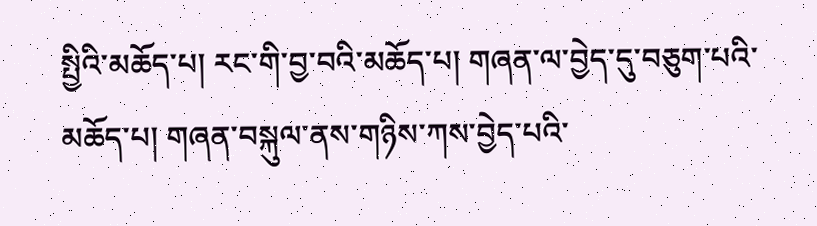སྤྱིའི་མཆོད་པ། རང་གི་བྱ་བའི་མཆོད་པ། གཞན་ལ་བྱེད་དུ་བཅུག་པའི་མཆོད་པ། གཞན་བསྐུལ་ནས་གཉིས་ཀས་བྱེད་པའི་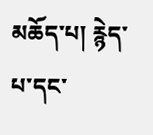མཆོད་པ། རྙེད་པ་དང་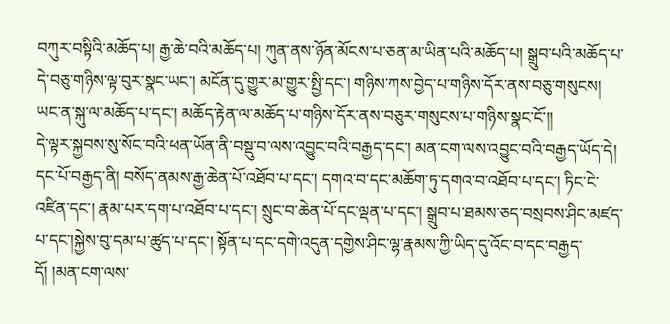བཀུར་བསྟིའི་མཆོད་པ། རྒྱ་ཆེ་བའི་མཆོད་པ། ཀུན་ནས་ཉོན་མོངས་པ་ཅན་མ་ཡིན་པའི་མཆོད་པ། སྒྲུབ་པའི་མཆོད་པ་དེ་བཅུ་གཉིས་ལྟ་བུར་སྣང་ཡང་། མངོན་དུ་གྱུར་མ་གྱུར་སྤྱི་དང་། གཉིས་ཀས་བྱེད་པ་གཉིས་དོར་ནས་བཅུ་གསུངས། ཡང་ན་སྐུ་ལ་མཆོད་པ་དང་། མཆོད་རྟེན་ལ་མཆོད་པ་གཉིས་དོར་ནས་བཅུར་གསུངས་པ་གཉིས་སྣང་ངོ་།།
དེ་ལྟར་སྐྱབས་སུ་སོང་བའི་ཕན་ཡོན་ནི་བསྡུ་བ་ལས་འབྱུང་བའི་བརྒྱད་དང་། མན་ངག་ལས་འབྱུང་བའི་བརྒྱད་ཡོད་དེ། དང་པོ་བརྒྱད་ནི། བསོད་ནམས་རྒྱ་ཆེན་པོ་འཐོབ་པ་དང་། དགའ་བ་དང་མཆོག་ཏུ་དགའ་བ་འཐོབ་པ་དང་། ཏིང་ངེ་འཛིན་དང་། རྣམ་པར་དག་པ་འཐོབ་པ་དང་། སྲུང་བ་ཆེན་པོ་དང་ལྡན་པ་དང་། སྒྲུབ་པ་ཐམས་ཅད་བསྲབས་ཤིང་མཛད་པ་དང་།སྐྱེས་བུ་དམ་པ་ཚུད་པ་དང་། སྟོན་པ་དང་དགེ་འདུན་དགྱེས་ཤིང་ལྷ་རྣམས་ཀྱི་ཡིད་དུ་འོང་བ་དང་བརྒྱད་དོ། །མན་ངག་ལས་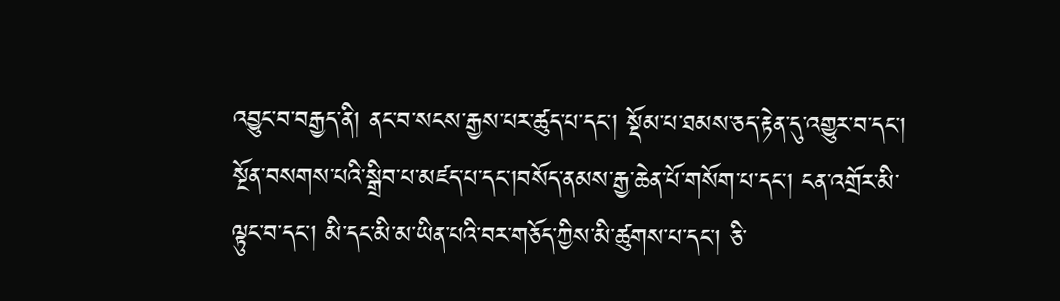འབྱུང་བ་བརྒྱད་ནི། ནང་བ་སངས་རྒྱས་པར་ཚུད་པ་དང་། སྡོམ་པ་ཐམས་ཅད་རྟེན་དུ་འགྱུར་བ་དང་། སྔོན་བསགས་པའི་སྒྲིབ་པ་མཛད་པ་དང་།བསོད་ནམས་རྒྱ་ཆེན་པོ་གསོག་པ་དང་། ངན་འགྲོར་མི་ལྟུང་བ་དང་། མི་དང་མི་མ་ཡིན་པའི་བར་གཅོད་ཀྱིས་མི་ཚུགས་པ་དང་། ཅི་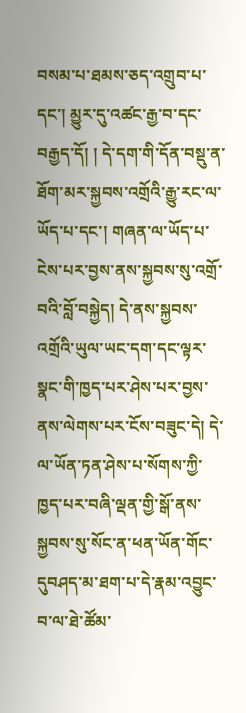བསམ་པ་ཐམས་ཅད་འགྲུབ་པ་དང་། མྱུར་དུ་འཚང་རྒྱ་བ་དང་བརྒྱད་དོ། ། དེ་དག་གི་དོན་བསྡུ་ན་ཐོག་མར་སྐྱབས་འགྲོའི་རྒྱུ་རང་ལ་ཡོད་པ་དང་། གཞན་ལ་ཡོད་པ་ངེས་པར་བྱས་ནས་སྐྱབས་སུ་འགྲོ་བའི་བློ་བསྐྱེད། དེ་ནས་སྐྱབས་འགྲོའི་ཡུལ་ཡང་དག་དང་ལྟར་སྣང་གི་ཁྱད་པར་ཤེས་པར་བྱས་ནས་ལེགས་པར་ངོས་བཟུང་དེ། དེ་ལ་ཡོན་ཏན་ཤེས་པ་སོགས་ཀྱི་ཁྱད་པར་བཞི་ལྡན་གྱི་སྒོ་ནས་སྐྱབས་སུ་སོང་ན་ཕན་ཡོན་གོང་དུབཤད་མ་ཐག་པ་དེ་རྣམ་འབྱུང་བ་ལ་ཐེ་ཚོམ་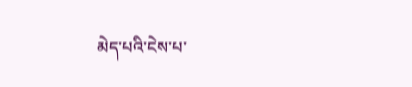མེད་པའི་ངེས་པ་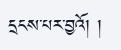དྲངས་པར་བྱའོ། །